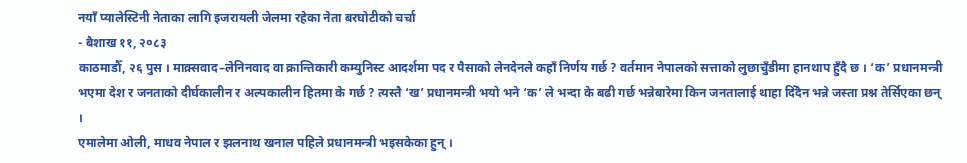नयाँ प्यालेस्टिनी नेताका लागि इजरायली जेलमा रहेका नेता बरघोटीको चर्चा
- बैशाख ११, २०८३
काठमाडौँ, २६ पुस । माक्र्सवाद–लेनिनवाद वा क्रान्तिकारी कम्युनिस्ट आदर्शमा पद र पैसाको लेनदेनले कहाँ निर्णय गर्छ ? वर्तमान नेपालको सत्ताको लुछाचुँडीमा हानथाप हुँदै छ । ‘क’ प्रधानमन्त्री भएमा देश र जनताको दीर्घकालीन र अल्पकालीन हितमा के गर्छ ? त्यस्तै ‘ख’ प्रधानमन्त्री भयो भने ‘क’ ले भन्दा के बढी गर्छ भन्नेबारेमा किन जनतालाई थाहा दिँदैन भन्ने जस्ता प्रश्न तेर्सिएका छन् ।
एमालेमा ओली, माधव नेपाल र झलनाथ खनाल पहिले प्रधानमन्त्री भइसकेका हुन् ।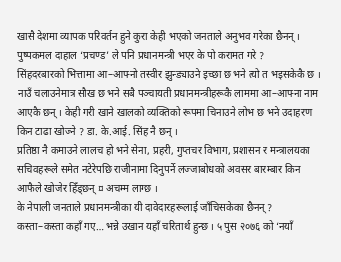खासै देशमा व्यापक परिवर्तन हुने कुरा केही भएको जनताले अनुभव गरेका छैनन् । पुष्पकमल दाहाल ‘प्रचण्ड’ ले पनि प्रधानमन्त्री भएर के पो करामत गरे ?
सिंहदरबारको भित्तामा आ–आफ्नो तस्वीर झुन्ड्याउने इच्छा छ भने त्यो त भइसकेकै छ । नाउँ चलाउनेमात्र सौख छ भने सबै पञ्चायती प्रधानमन्त्रीहरूकै लाममा आ–आफ्ना नाम आएकै छन् । केही गरी खाने खालको व्यक्तिको रूपमा चिनाउने लोभ छ भने उदाहरण किन टाढा खोज्ने ? डा. के.आई. सिंह नै छन् ।
प्रतिष्ठा नै कमाउने लालच हो भने सेना, प्रहरी, गुप्तचर विभाग, प्रशासन र मन्त्रालयका सचिवहरूले समेत नटेरेपछि राजीनामा दिनुपर्ने लज्जाबोधको अवसर बारम्बार किन आफैले खोजेर हिँड्छन् ¤ अचम्म लाग्छ ।
के नेपाली जनताले प्रधानमन्त्रीका यी दावेदारहरूलाई जाँचिसकेका छैनन् ? कस्ता–कस्ता कहाँ गए… भन्ने उखान यहाँ चरितार्थ हुन्छ । ५ पुस २०७६ को ‘नयाँ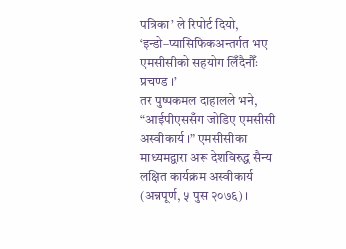पत्रिका’ ले रिपोर्ट दियो, ‘इन्डो–प्यासिफिकअन्तर्गत भए एमसीसीको सहयोग लिँदैनौँः प्रचण्ड ।’
तर पुष्पकमल दाहालले भने, “आईपीएससँग जोडिए एमसीसी अस्वीकार्य ।” एमसीसीका माध्यमद्वारा अरू देशविरुद्ध सैन्य लक्षित कार्यक्रम अस्वीकार्य (अन्नपूर्ण, ५ पुस २०७६) ।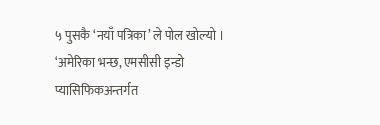५ पुसकै ‘नयाँ पत्रिका’ ले पोल खोल्यो । ‘अमेरिका भन्छ, एमसीसी इन्डो प्यासिफिकअन्तर्गत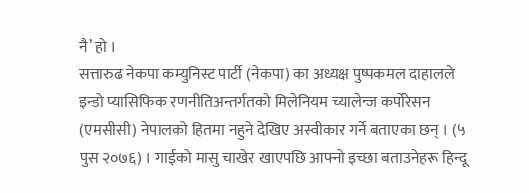नै’ हो ।
सत्तारुढ नेकपा कम्युनिस्ट पार्टी (नेकपा) का अध्यक्ष पुष्पकमल दाहालले इन्डो प्यासिफिक रणनीतिअन्तर्गतको मिलेनियम च्यालेन्ज कर्पोरेसन (एमसीसी) नेपालको हितमा नहुने देखिए अस्वीकार गर्ने बताएका छन् । (५ पुस २०७६) । गाईको मासु चाखेर खाएपछि आफ्नो इच्छा बताउनेहरू हिन्दू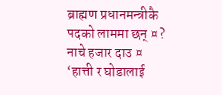ब्राह्मण प्रधानमन्त्रीकै पदको लाममा छन् ¤?
नाचे हजार दाउ ¤
‘हात्ती र घोडालाई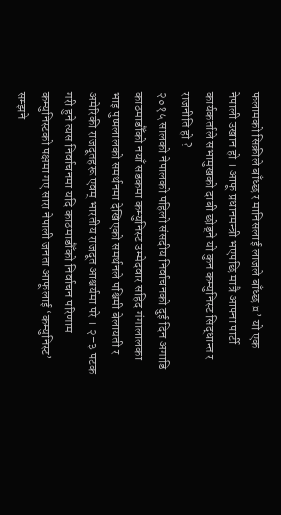फलामको सिक्रीले बाँध्छ र मानिसलाई लाजले बाँध्छ ¤’ यो एक नेपाली उखान हो । आफू प्रधानमन्त्री भएपछि मात्रै आफ्ना पार्टी कार्यकर्ताले सभामुखको दाबी छोड्ने यो कुन कम्युनिस्ट सिद्धान्त र राजनीति हो ?
२०१५ सालको नेपालको पहिलो संसदीय निर्वाचनको दुई दिन अगाडि काठमाडौँको नयाँ सडकमा कम्युनिस्ट उम्मेदवार सहिद गंगालालका भाइ पुष्पलालको समर्थनमा देखिएको समर्थनले पश्चिमी बेलायती र अमेरिकी राजदूतहरू एवम् भारतीय राजदूत आश्चर्यमा परे । २–३ पटक गरी हुने त्यस निर्वाचनमा यदि काठमाडौँको निर्वाचन परिणाम कम्युनिस्टको पक्षमा गए सारा नेपाली जनता आफूलाई ‘कम्युनिस्ट’ सम्झने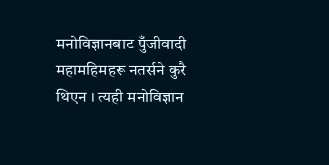मनोविज्ञानबाट पुँजीवादी महामहिमहरू नतर्सने कुरै थिएन । त्यही मनोविज्ञान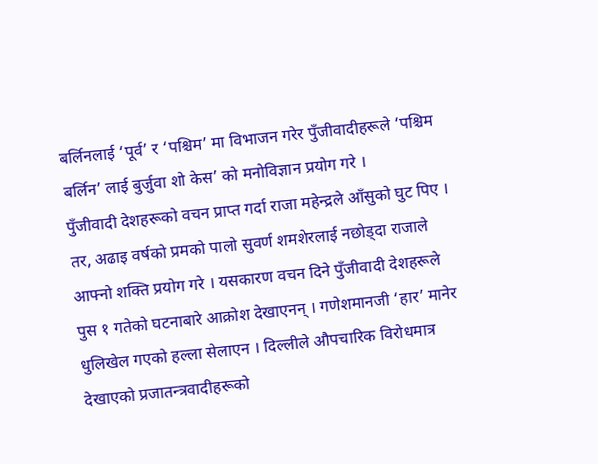बर्लिनलाई ‘पूर्व’ र ‘पश्चिम’ मा विभाजन गरेर पुँजीवादीहरूले ‘पश्चिम बर्लिन’ लाई बुर्जुवा शो केस’ को मनोविज्ञान प्रयोग गरे ।
पुँजीवादी देशहरूको वचन प्राप्त गर्दा राजा महेन्द्रले आँसुको घुट पिए । तर, अढाइ वर्षको प्रमको पालो सुवर्ण शमशेरलाई नछोड्दा राजाले आफ्नो शक्ति प्रयोग गरे । यसकारण वचन दिने पुँजीवादी देशहरूले पुस १ गतेको घटनाबारे आक्रोश देखाएनन् । गणेशमानजी ‘हार’ मानेर धुलिखेल गएको हल्ला सेलाएन । दिल्लीले औपचारिक विरोधमात्र देखाएको प्रजातन्त्रवादीहरूको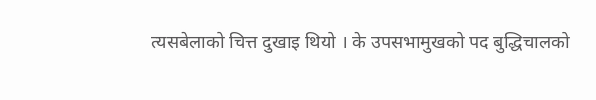त्यसबेलाको चित्त दुखाइ थियो । के उपसभामुखको पद बुद्धिचालको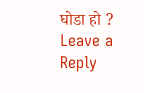घोडा हो ?
Leave a Reply